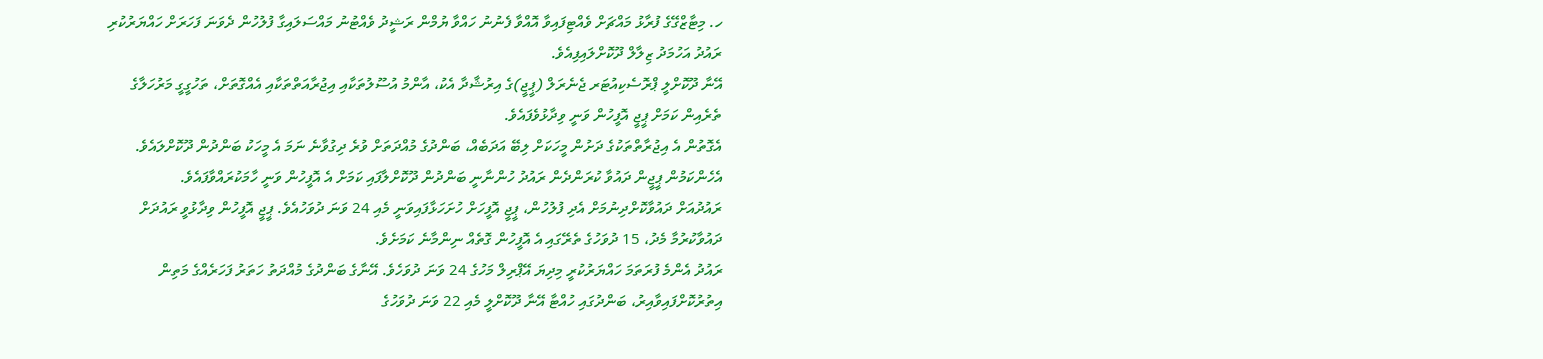ހ. މިޓާޒްގޭގެ ފުރާޅު މައްޗަށް ވެއްޓިފައިވާ އޮއްވާ ފެނުނު ހައްވާ ޔުމްން ރަޝީދު ވެއްޓުނު މައްސަލައިގާ ފުލުހުން ދެވަނަ ފަހަރަށް ހައްޔަރުކުރި ރައުދު އަހުމަދު ޒިލާލް ދޫކޮށްލައިފިއެވެ.
އޭނާ ދޫކޮށްލީ ޕްރޮސެކިއުޓަރ ޖެނެރަލް (ޕީޖީ)ގެ އިރުޝާދާ އެކު، އާންމު އުސޫލުތަކާއި އިޖުރާއަތްތަކާއި އެއްގޮތަށް، ތަހުގީގީ މަރުހަލާގެ ތެރެއިން ކަމަށް ޕީޖީ އޮފީހުން ވަނީ ވިދާޅުވެފައެވެ.
އެގޮތުން އެ އިޖުރާތްތަކުގެ ދަށުން މީހަކަށް ލިބޭ އަދަބެއް، ބަންދުގެ މުއްދަތަށް ވުރެ ދިގުވާނެ ނަމަ އެ މީހަކު ބަންދުން ދޫކޮށްލައެވެ. އެހެންކަމުން ޕީޖީން ދައުވާ ކުރަންދެން ރައުދު ހުންނާނީ ބަންދުން ދޫކޮށްލާފައި ކަމަށް އެ އޮފީހުން ވަނީ ހާމަކުރައްވާފައެވެ.
ރައުދުއަށް ދައުވާކޮށްދިނުމަށް އެދި ފުލުހުން، ޕީޖީ އޮފީހަށް ހުށަހަޅާފައިވަނީ މެއި 24 ވަނަ ދުވަހުއެވެ. ޕީޖީ އޮފީހުން ވިދާޅުވީ ރައުދަށް ދައުވާކުރުމާ މެދު، 15 ދުވަހުގެ ތެރޭގައި އެ އޮފީހުން ގޮތެއް ނިންމާނެ ކަމަށެވެ.
ރައުދު އެންމެ ފުރަތަމަ ހައްޔަރުކުރީ މިދިޔަ އޭޕްރިލް މަހުގެ 24 ވަނަ ދުވަހެވެ. އޭނާގެ ބަންދުގެ މުއްދަތު ހަތަރު ފަހަރެއްގެ މަތިން އިތުރުކޮށްފައިވާއިރު، ބަންދުގައި ހުއްޓާ އޭނާ ދޫކޮށްލީ މެއި 22 ވަނަ ދުވަހުގެ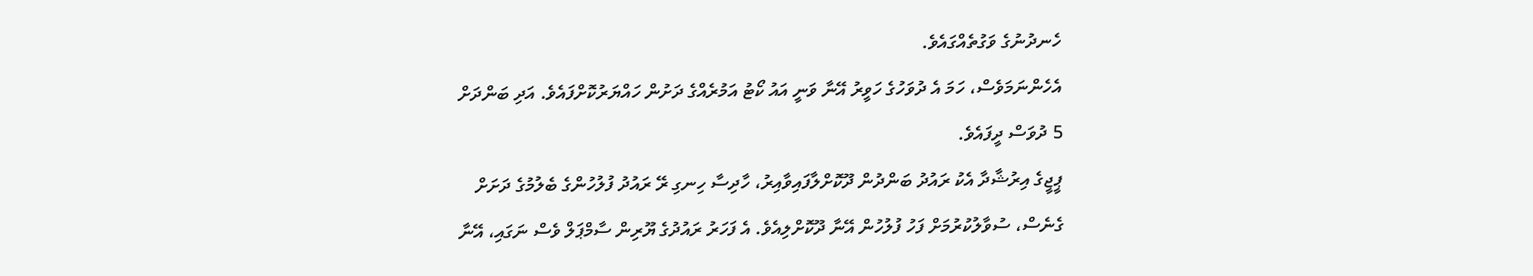ހެނދުނުގެ ވަގުތެއްގައެވެ.
އެހެންނަމަވެސް، ހަމަ އެ ދުވަހުގެ ހަވީރު އޭނާ ވަނީ އައު ކޯޓު އަމުރެއްގެ ދަށުން ހައްޔަރުކޮށްފައެވެ. އަދި ބަންދަށް 5 ދުވަސް ދީފައެވެ.
ޕީޖީގެ އިރުޝާދާ އެކު ރައުދު ބަންދުން ދޫކޮށްލާފައިވާއިރު، ހާދިސާ ހިނގި ރޭ ރައުދު ފުލުހުންގެ ބެލުމުގެ ދަށަށް ގެނެސް، ސުވާލުކުރުމަށް ފަހު ފުލުހުން އޭނާ ދޫކޮށްލިއެވެ. އެ ފަހަރު ރައުދުގެ ޔޫރިން ސާމްޕަލް ވެސް ނަގައި، އޭނާ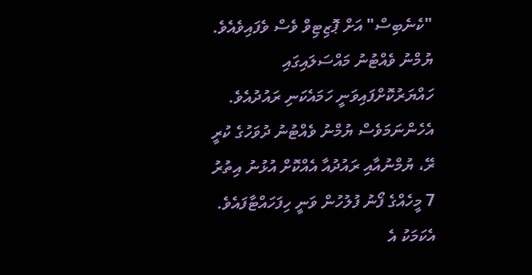"ކެނެބިސް" އަށް ޕޮޒިޓިވް ވެސް ވެފައިވެއެވެ.
ޔުމްނު ވެއްޓުނު މައްސަލައިގައި ހައްޔަރުކޮށްފައިވަނީ ހަމައެކަނި ރައުދުއެވެ. އެހެންނަމަވެސް ޔުމްނު ވެއްޓުނު ދުވަހުގެ ކުރީ ރޭ، ޔުމްނުއާއި ރައުދުއާ އެއްކޮށް އުޅުނު އިތުރު 7 މީހެއްގެ ފޯނު ފުލުހުން ވަނީ ހިފަހައްޓާފައެވެ. އެކަމަކު އެ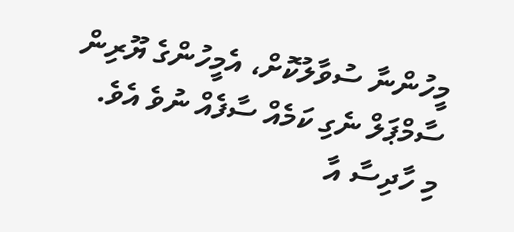މީހުންނާ ސުވާލުކޮށް، އެމީހުންގެ ޔޫރިން ސާމްޕަލް ނެގި ކަމެއް ސާފެއް ނުވެ އެވެ.
މި ހާދިސާ އާ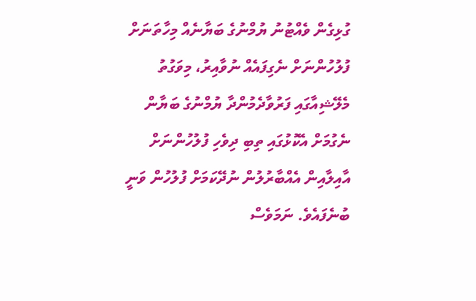ގުޅިގެން ވެއްޓުނު ޔުމްނުގެ ބަޔާނެއް މިހާތަނަށް ފުލުހުންނަށް ނެގިފައެއް ނުވާއިރު، މިވަގުތު މެލޭޝިއާގައި ފަރުވާދެމުންދާ ޔުމްނުގެ ބަޔާން ނެގުމަށް އެކޮޅުގައި ތިބި ދިވެހި ފުލުހުންނަށް އާއިލާއިން އެއްބާރުލުން ނުދޭކަމަށް ފުލުހުން ވަނީ ބުނެފައެވެ. ނަމަވެސް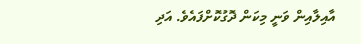އާއިލާއިން ވަނީ މިކަން ދޮގުކޮށްފައެވެ. އަދި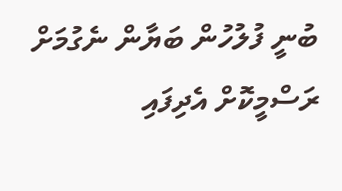ބުނީ ފުލުހުން ބަޔާން ނެގުމަށް ރަސްމީކޮށް އެދިފައި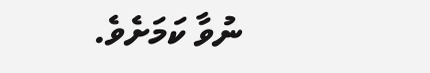ނުވާ ކަމަށެވެ.